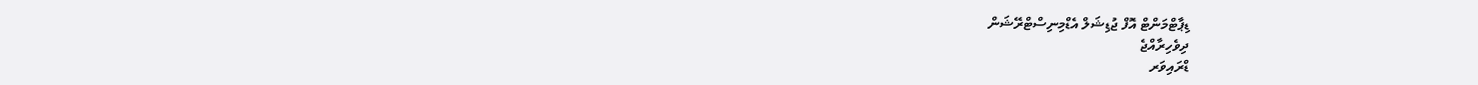ޑިޕާޓްމަންޓް އޮފް ޖުޑިޝަލް އެޑްމިނިސްޓްރޭޝަން
ދިވެހިރާއްޖެ
ޑްރައިވަރ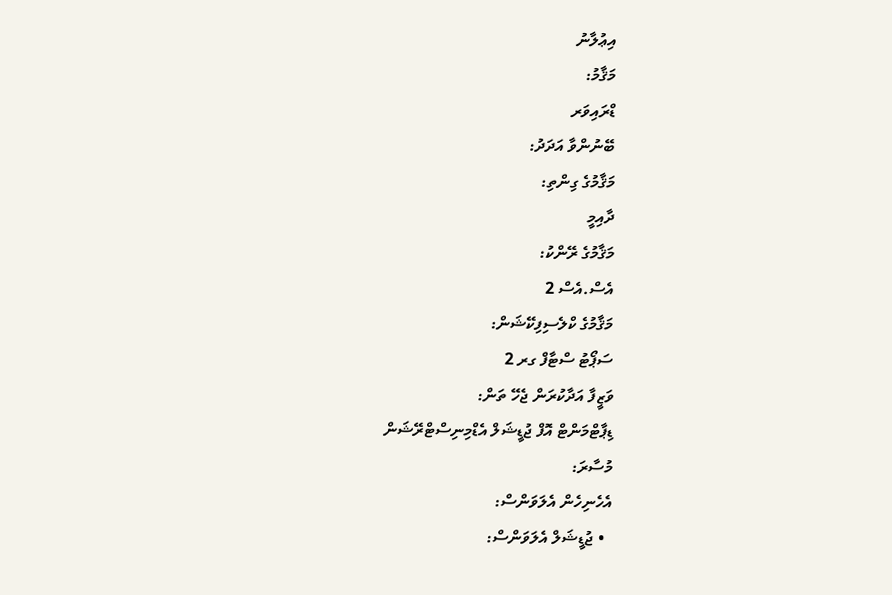އިޢުލާނު
މަޤާމު:
ޑްރައިވަރ
ބޭނުންވާ އަދަދު:
މަޤާމުގެ ގިންތި:
ދާއިމީ
މަޤާމުގެ ރޭންކު:
އެސް.އެސް 2
މަޤާމުގެ ކްލެސިފިކޭޝަން:
ސަޕޯޓު ސްޓާފް ގރ 2
ވަޒީފާ އަދާކުރަން ޖެހޭ ތަން:
ޑިޕާޓްމަންޓް އޮފް ޖުޑީޝަލް އެޑްމިނިސްޓްރޭޝަން
މުސާރަ:
އެހެނިހެން އެލަވަންސް:
  • ޖުޑީޝަލް އެލަވަންސް: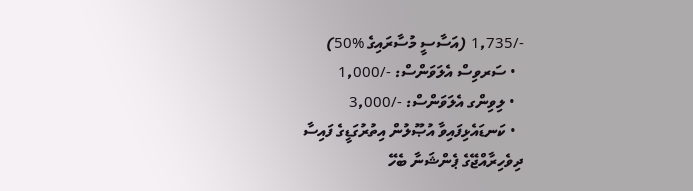-/1,735 (އަސާސީ މުސާރައިގެ %50)
  • ސަރވިސް އެލަވަންސް: -/1,000
  • ލިވިންގ އެލަވަންސް: -/3,000
  • ކަނޑައެޅިފައިވާ އުޞޫލުން އިތުރުގަޑީގެ ފައިސާ
ދިވެހިރާއްޖޭގެ ޕެންޝަނާ ބެހޭ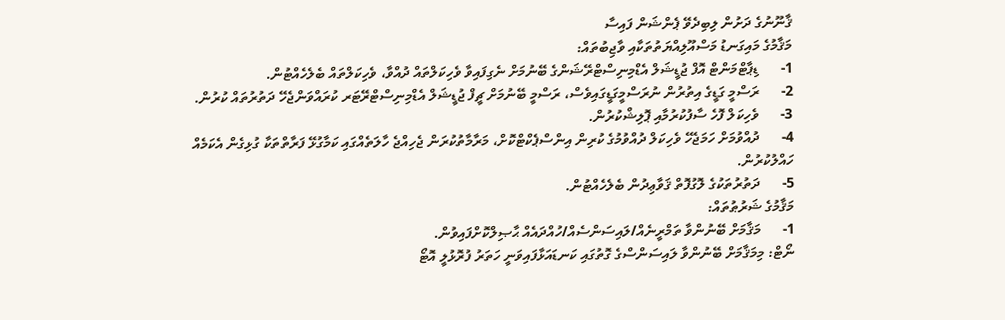ޤާނޫނުގެ ދަށުން ލިބިދެވޭ ޕެންޝަން ފައިސާ
މަޤާމުގެ މައިގަނޑު މަސްއޫލިއްޔަތުތަކާއި ވާޖިބުތައް:
1-      ޑިޕާޓްމަންޓް އޮފް ޖުޑީޝަލް އެޑްމިނިސްޓްރޭޝަންގެ ބޭނުމަށް ނެގިފައިވާ ވެހިކަލްތައް ދުއްވާ، ވެހިކަލްތައް ބެލެހެއްޓުން.
2-      ރަސްމީ ގަޑީގެ އިތުރުން ނުރަސްމީގަޑީގައިވެސް، ރަސްމީ ބޭނުމަށް ޗީފް ޖުޑީޝަލް އެޑްމިނިސްޓްރޭޓަރ ކުރައްވަންޖެހޭ ދަތުރުތައް ކުރުން.
3-      ވެހިކަލް ފޮހެ ސާފުކުރުމާއި ޕޮލިޝްކުރުން.
4-      ދުއްވުމަށް ހަމަޖެހޭ ވެހިކަލް ދުއްވުމުގެ ކުރިން އިންސްޕެކްޓްކޮށް، މަރާމާތުކުރަން ޖެހިއްޖެ ހާލަތެއްގައި ކަމާގުޅޭ ފަރާތްތަކާ ގުޅިގެން އެކަމެއް ހައްލުކުރުން.
5-      ދަތުރުތަކުގެ ލޮގުފޮތް ޤަވާޢިދުން ބެލެހެއްޓުން.
މަޤާމުގެ ޝަރުޠުތައް:
1-      މަޤާމަށް ބޭނުންވާ ތަމްރީނެއް/ލައިސަންސެއް/ހުއްދައެއް ޙާޞިލްކޮށްފައިވުން.
ނޯޓް: މިމަޤާމަށް ބޭނުންވާ ލައިސަންސްގެ ގޮތުގައި ކަނޑައަޅާފައިވަނީ ހަތަރު ފުރޮޅުލީ އޮޓޯ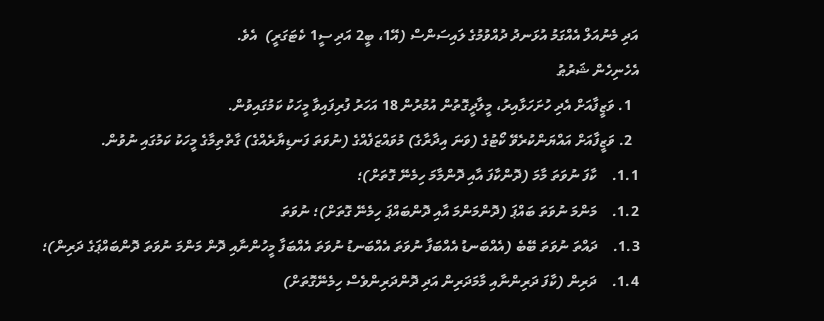އަދި މެނުއަލް އެއްގަމު އުޅަނދު ދުއްވުމުގެ ލައިސަންސް (އޭ1، ބީ2 އަދި ސީ1 ކެޓަގަރީ)  އެވެ.
އެހެނިހެން ޝަރުޠު
  1. ވަޒީފާއަށް އެދި ހުށަހަޅާއިރު، މީލާދީގޮތުން އުމުރުން 18 އަހަރު ފުރިފައިވާ މީހަކު ކަމުގައިވުން.
  2. ވަޒީފާއަށް އައްޔަންކުރެވޭ ކޯޓުގެ (ވަނަ އިދާރާގެ) މުވައްޒަފެއްގެ (ނުވަތަ ފަނޑިޔާރެއްގެ) ގާތްތިމާގެ މީހަކު ކަމުގައި ނުވުން.
1.1.    ކާފަ ނުވަތަ މާމަ (ދޮންކާފަ އާއި ދޮންމާމަ ހިމެނޭ ގޮތަށް)؛
1.2.    މަންމަ ނުވަތަ ބައްޕަ (ދޮންމަންމަ އާއި ދޮންބައްޕަ ހިމެނޭ ގޮތަށް)؛ ނުވަތަ
1.3.    ދައްތަ ނުވަތަ ބޭބެ (އެއްބަނޑު އެއްބަފާ ނުވަތަ އެއްބަނޑު ނުވަތަ އެއްބަފާ މީހުންނާއި ދޮން މަންމަ ނުވަތަ ދޮންބައްޕަގެ ދަރިން)؛
1.4.    ދަރިން (ކާފަ ދަރިންނާއި މާމަދަރިން އަދި ދޮންދަރިންވެސް ހިމެނޭގޮތަށް)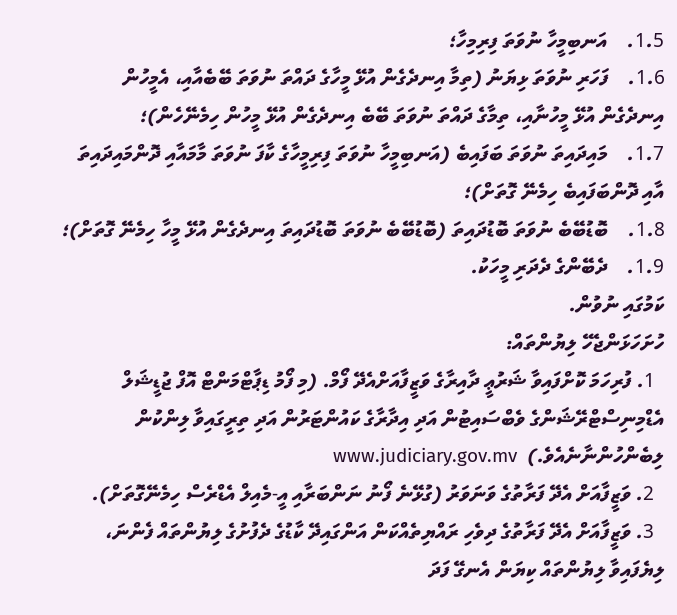1.5.    އަނބިމީހާ ނުވަތަ ފިރިމިހާ؛
1.6.    ފަހަރި ނުވަތަ ޅިޔަނު (ތިމާ އިނދެގެން އުޅޭ މީހާގެ ދައްތަ ނުވަތަ ބޭބެއާއި، އެމީހުން އިނދެގެން އުޅޭ މީހުނާއި، ތިމާގެ ދައްތަ ނުވަތަ ބޭބެ އިނދެގެން އުޅޭ މީހުން ހިމެނޭހެން)؛
1.7.    މައިދައިތަ ނުވަތަ ބަފައިބެ (އަނބިމީހާ ނުވަތަ ފިރިމީހާގެ ކާފަ ނުވަތަ މާމައާއި ދޮންމައިދައިތަ އާއި ދޮންބަފައިބެ ހިމެނޭ ގޮތަށް)؛
1.8.    ބޮޑުބޭބެ ނުވަތަ ބޮޑުދައިތަ (ބޮޑުބޭބެ ނުވަތަ ބޮޑުދައިތަ އިނދެގެން އުޅޭ މީހާ ހިމެނޭ ގޮތަށް)؛
1.9.    ދެބޭންގެ ދެދަރި މީހަކު.
ކަމުގައި ނުވުން.
ހުށަހަޅަންޖެހޭ ލިޔުންތައް:
  1. ފުރިހަމަ ކޮށްފައިވާ ޝަރުޢީ ދާއިރާގެ ވަޒީފާއަށްއެދޭ ފޯމް. (މި ފޯމު ޑިޕާޓްމަންޓް އޮފް ޖުޑީޝަލް އެޑްމިނިސްޓްރޭޝަންގެ ވެބްސައިޓުން އަދި އިދާރާގެ ކައުންޓަރުން އަދި ތިރީގައިވާ ލިންކުން ލިބެންހުންނާނެއެވެ.)  www.judiciary.gov.mv
  2. ވަޒީފާއަށް އެދޭ ފަރާތުގެ ވަނަވަރު (ގުޅޭނެ ފޯނު ނަންބަރާއި އީ-މެއިލް އެޑްރެސް ހިމެނޭގޮތަށް).
  3. ވަޒީފާއަށް އެދޭ ފަރާތުގެ ދިވެހި ރައްޔިތެއްކަން އަންގައިދޭ ކާޑުގެ ދެފުށުގެ ލިޔުންތައް ފެންނަ، ލިޔެފައިވާ ލިޔުންތައް ކިޔަން އެނގޭ ފަދަ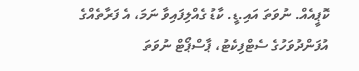ކޮޕީއެއް. ނުވަތަ އައި.ޑީ. ކާޑު ގެއްލިފައިވާ ނަމަ، އެ ފަރާތެއްގެ އުފަންދުވަހުގެ ސެޓްފިކެޓު، ޕާސްޕޯޓް ނުވަތަ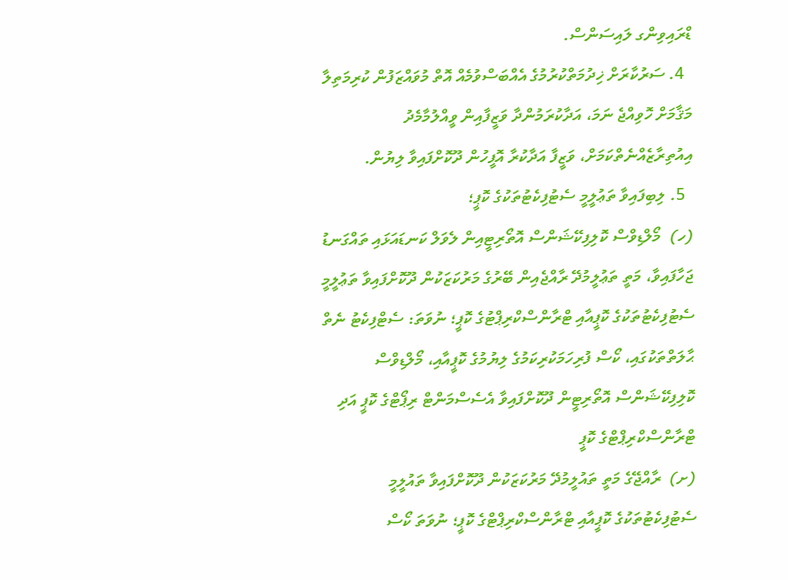ޑްރައިވިންގ ލައިސަންސް.
  4. ސަރުކާރަށް ޚިދުމަތްކުރުމުގެ އެއްބަސްވުމެއް އޮތް މުވައްޒަފުން ކުރިމަތިލާ މަޤާމަށް ހޮވިއްޖެ ނަމަ، އަދާކުރަމުންދާ ވަޒީފާއިން ވީއްލުމާމެދު އިއުތިރާޒެއްނެތްކަމަށް، ވަޒީފާ އަދާކުރާ އޮފީހުން ދޫކޮށްފައިވާ ލިޔުން.
  5. ލިބިފައިވާ ތަޢުލީމީ ސެޓުފިކެޓުތަކުގެ ކޮޕީ؛
(ހ)  މޯލްޑިވްސް ކޮލިފިކޭޝަންސް އޮތޯރިޓީއިން ލެވަލް ކަނޑައަޅައި ތައްގަނޑު ޖަހާފައިވާ، މަތީ ތަޢުލީމުދޭ ރާއްޖެއިން ބޭރުގެ މަރުކަޒަކުން ދޫކޮށްފައިވާ ތަޢުލީމީ ސެޓުފިކެޓުތަކުގެ ކޮޕީއާއި ޓްރާންސްކްރިޕްޓުގެ ކޮޕީ؛ ނުވަތަ: ސެޓްފިކެޓު ނެތް ޙާލަތްތަކުގައި، ކޯސް ފުރިހަމަކުރިކަމުގެ ލިޔުމުގެ ކޮޕީއާއި، މޯލްޑިވްސް ކޮލިފިކޭޝަންސް އޮތޯރިޓީން ދޫކޮށްފައިވާ އެސެސްމަންޓް ރިޕޯޓްގެ ކޮޕީ އަދި ޓްރާންސްކްރިޕްޓްގެ ކޮޕީ
(ށ)  ރާއްޖޭގެ މަތީ ތައުލީމުދޭ މަރުކަޒަކުން ދޫކޮށްފައިވާ ތައުލީމީ ސެޓުފިކެޓުތަކުގެ ކޮޕީއާއި ޓްރާންސްކްރިޕްޓްގެ ކޮޕީ؛ ނުވަތަ ކޯސް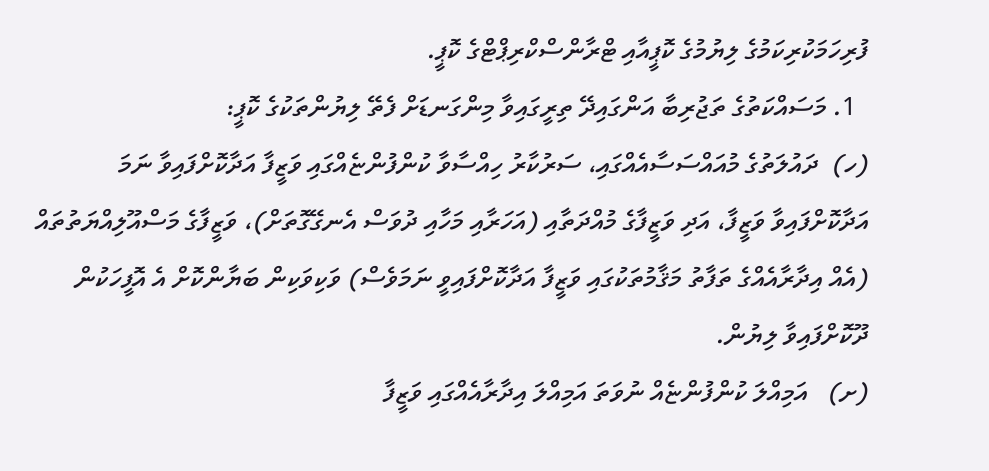ފުރިހަމަކުރިކަމުގެ ލިޔުމުގެ ކޮޕީއާއި ޓްރާންސްކްރިޕްޓްގެ ކޮޕީ.
  1. މަސައްކަތުގެ ތަޖުރިބާ އަންގައިދޭ ތިރީގައިވާ މިންގަނޑަށް ފެތޭ ލިޔުންތަކުގެ ކޮޕީ:
(ހ)  ދައުލަތުގެ މުއައްސަސާއެއްގައި، ސަރުކާރު ހިއްސާވާ ކުންފުންޏެއްގައި ވަޒީފާ އަދާކޮށްފައިވާ ނަމަ އަދާކޮށްފައިވާ ވަޒީފާ، އަދި ވަޒީފާގެ މުއްދަތާއި (އަހަރާއި މަހާއި ދުވަސް އެނގޭގޮތަށް)، ވަޒީފާގެ މަސްއޫލިއްޔަތުތައް (އެއް އިދާރާއެއްގެ ތަފާތު މަޤާމުތަކުގައި ވަޒީފާ އަދާކޮށްފައިވީ ނަމަވެސް) ވަކިވަކިން ބަޔާންކޮށް އެ އޮފީހަކުން ދޫކޮށްފައިވާ ލިޔުން.
(ށ)   އަމިއްލަ ކުންފުންޏެއް ނުވަތަ އަމިއްލަ އިދާރާއެއްގައި ވަޒީފާ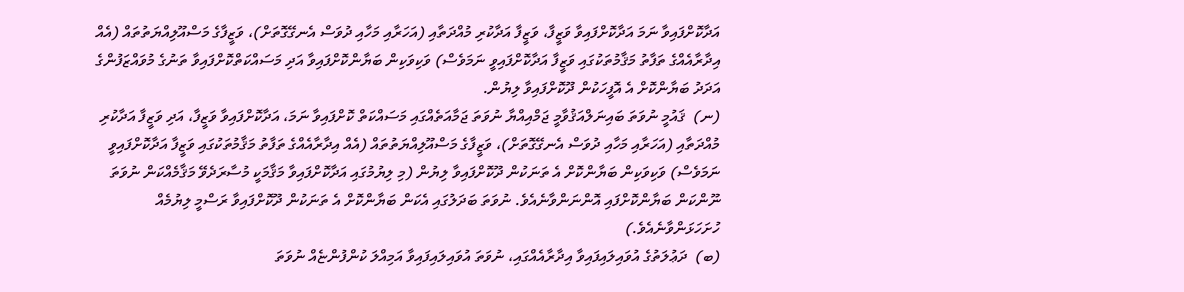އަދާކޮށްފައިވާ ނަމަ އަދާކޮށްފައިވާ ވަޒީފާ، ވަޒީފާ އަދާކުރި މުއްދަތާއި (އަހަރާއި މަހާއި ދުވަސް އެނގޭގޮތަށް)، ވަޒީފާގެ މަސްއޫލިއްޔަތުތައް (އެއް އިދާރާއެއްގެ ތަފާތު މަޤާމުތަކުގައި ވަޒީފާ އަދާކޮށްފައިވީ ނަމަވެސް) ވަކިވަކިން ބަޔާންކޮށްފައިވާ އަދި މަސައްކަތްކޮށްފައިވާ ތަނުގެ މުވައްޒަފުންގެ އަދަދު ބަޔާންކޮށް އެ އޮފީހަކުން ދޫކޮށްފައިވާ ލިޔުން.
(ނ)  ޤައުމީ ނުވަތަ ބައިނަލްއަޤުވާމީ ޖަމްއިއްޔާ ނުވަތަ ޖަމާއަތެއްގައި މަސައްކަތް ކޮށްފައިވާ ނަމަ، އަދާކޮށްފައިވާ ވަޒީފާ، އަދި ވަޒީފާ އަދާކުރި މުއްދަތާއި (އަހަރާއި މަހާއި ދުވަސް އެނގޭގޮތަށް)، ވަޒީފާގެ މަސްއޫލިއްޔަތުތައް (އެއް އިދާރާއެއްގެ ތަފާތު މަޤާމުތަކުގައި ވަޒީފާ އަދާކޮށްފައިވީ ނަމަވެސް) ވަކިވަކިން ބަޔާންކޮށް އެ ތަނަކުން ދޫކޮށްފައިވާ ލިޔުން (މި ލިޔުމުގައި އަދާކޮށްފައިވާ މަޤާމަކީ މުސާރަދެވޭ މަޤާމެއްކަން ނުވަތަ ނޫންކަން ބަޔާންކޮށްފައި އޮންނަންވާނެއެވެ. ނުވަތަ ބަދަލުގައި އެކަން ބަޔާންކޮށް އެ ތަނަކުން ދޫކޮށްފައިވާ ރަސްމީ ލިޔުމެއް ހުށަހަޅަންވާނެއެވެ.)
(ބ)  ދަޢުލަތުގެ އުވައިލައިފައިވާ އިދާރާއެއްގައި، ނުވަތަ އުވައިލައިފައިވާ އަމިއްލަ ކުންފުންޏެއް ނުވަތަ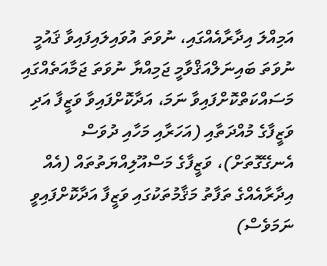އަމިއްލަ އިދާރާއެއްގައި، ނުވަތަ އުވައިލައިފައިވާ ޤައުމީ ނުވަތަ ބައިނަލްއަޤްވާމީ ޖަމިއްޔާ ނުވަތަ ޖަމާއަތެއްގައި މަސައްކަތްކޮށްފައިވާ ނަމަ، އަދާކޮށްފައިވާ ވަޒީފާ އަދި ވަޒީފާގެ މުއްދަތާއި (އަހަރާއި މަހާއި ދުވަސް އެނގޭގޮތަށް)، ވަޒީފާގެ މަސްއޫލިއްޔަތުތައް (އެއް އިދާރާއެއްގެ ތަފާތު މަޤާމުތަކުގައި ވަޒީފާ އަދާކޮށްފައިވީ ނަމަވެސް)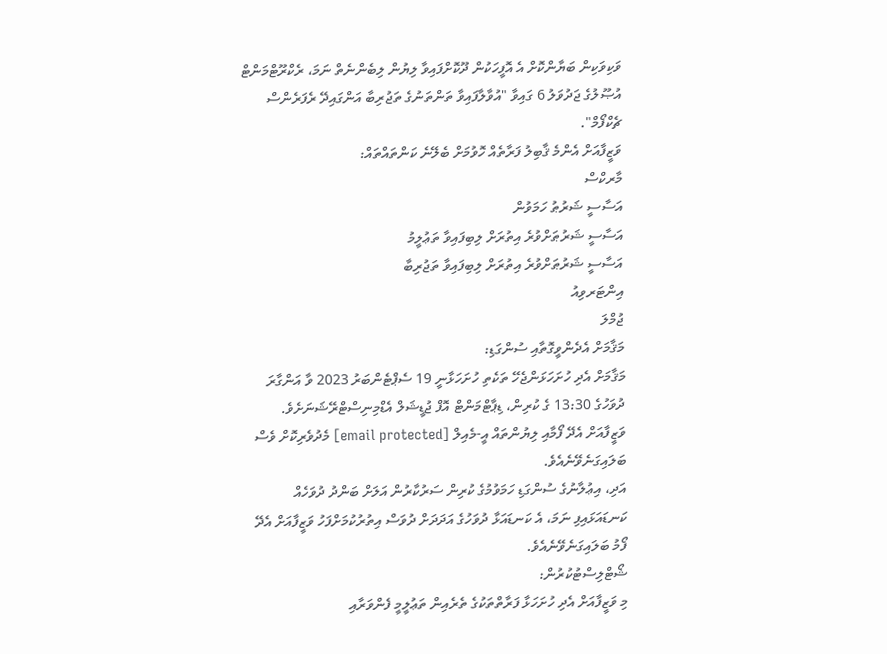ވަކިވަކިން ބަޔާންކޮށް އެ އޮފީހަކުން ދޫކޮށްފައިވާ ލިޔުން ލިބެންނެތް ނަމަ، ރެކްރޫޓްމަންޓް އުޞޫލުގެ ޖަދުވަލު 6 ގައިވާ "އުވާލާފައިވާ ތަންތަނުގެ ތަޖުރިބާ އަންގައިދޭ ރެފަރެންސް ޗެކްފޯމް".
ވަޒީފާއަށް އެންމެ ޤާބިލު ފަރާތެއް ހޮވުމަށް ބެލޭނެ ކަންތައްތައް:
މާރކްސް
އަސާސީ ޝަރުޠު ހަމަވުން
އަސާސީ ޝަރުޠަށްވުރެ އިތުރަށް ލިބިފައިވާ ތަޢުލީމު
އަސާސީ ޝަރުޠަށްވުރެ އިތުރަށް ލިބިފައިވާ ތަޖުރިބާ
އިންޓަރވިއު
ޖުމްލަ
މަޤާމަށް އެދެންވީގޮތާއި ސުންގަޑި:
މަޤާމަށް އެދި ހުށަހަޅަންޖެހޭ ތަކެތި ހުށަހަޅާނީ 19 ސެޕްޓެންބަރު 2023 ވާ އަންގާރަ ދުވަހުގެ 13:30 ގެ ކުރިން، ޑިޕާޓްމަންޓް އޮފް ޖުޑީޝަލް އެޑްމިނިސްޓްރޭޝަނަށެވެ. ވަޒީފާއަށް އެދޭ ފޯމާއި ލިޔުންތައް އީ-މެއިލް [email protected] މެދުވެރިކޮށް ވެސް ބަލައިގަނެވޭނެއެވެ.
އަދި، އިޢުލާނުގެ ސުންގަޑި ހަމަވުމުގެ ކުރިން ސަރުކާރުން އަލަށް ބަންދު ދުވަހެއް ކަނޑައަޅައިފި ނަމަ، އެ ކަނޑައަޅާ ދުވަހުގެ އަދަދަށް ދުވަސް އިތުރުކުމަށްފަހު ވަޒީފާއަށް އެދޭ ފޯމު ބަލައިގަނެވޭނެއެވެ.
ޝޯޓްލިސްޓުކުރުން:
މި ވަޒީފާއަށް އެދި ހުށަހަޅާ ފަރާތްތަކުގެ ތެރެއިން ތަޢުލީމީ ފެންވަރާއި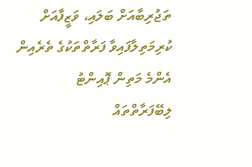ތަޖުރިބާއަށް ބަލައި، ވަޒީފާއަށް ކުރިމަތިލާފައިވާ ފަރާތްތަކުގެ ތެރެއިން އެންމެ މަތިން ޕޮއިންޓު ލިބޭފަރާތްތައް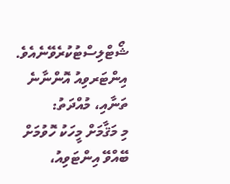ޝޯޓްލިސްޓުކުރެވޭނެއެވެ.
އިންޓަރވިއު އޮންނާނެ ތަނާއި، މުއްދަތު:
މި މަޤާމަށް މީހަކު ހޮވުމަށް ބޭއްވޭ އިންޓަވިއު،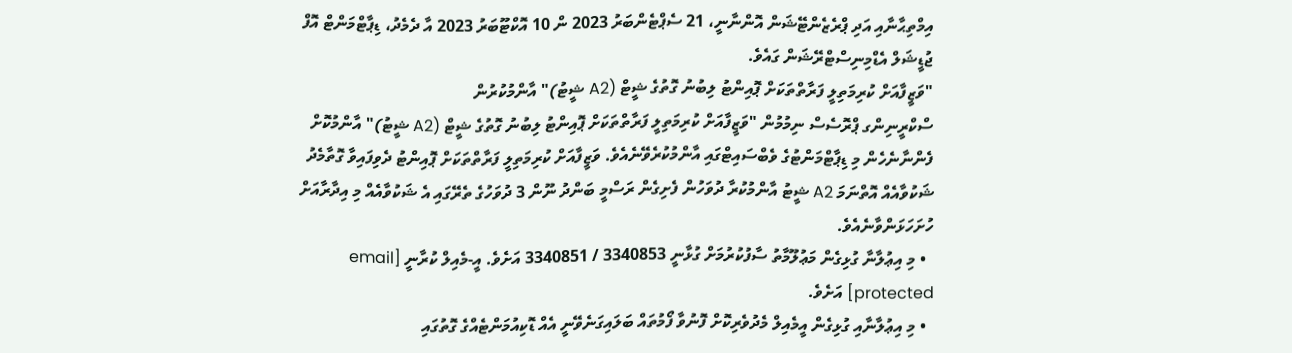އިމްތިޙާނާއި އަދި ޕްރެޒެންޓޭޝަން އޮންނާނީ، 21 ސެޕްޓެންބަރު 2023 ން 10 އޮކްޓޫބަރު 2023 އާ ދެމެދު، ޑިޕާޓްމަންޓް އޮފް ޖުޑީޝަލް އެޑްމިނިސްޓްރޭޝަން ގައެވެ.
"ވަޒީފާއަށް ކުރިމަތިލީ ފަރާތްތަކަށް ޕޮއިންޓު ލިބުނު ގޮތުގެ ޝީޓް (A2 ޝީޓު)" އާންމުކުރުން
ސްކްރީނިންގ ޕްރޮސެސް ނިމުމުން "ވަޒީފާއަށް ކުރިމަތިލީ ފަރާތްތަކަށް ޕޮއިންޓު ލިބުނު ގޮތުގެ ޝީޓް (A2 ޝީޓު)" އާންމުކޮށް ފެންނާނެހެން މި ޑިޕާޓްމަންޓުގެ ވެބްސައިޓްގައި އާންމުކުރެވޭނެއެވެ. ވަޒީފާއަށް ކުރިމަތިލީ ފަރާތްތަކަށް ޕޮއިންޓު ދެވިފައިވާ ގޮތާމެދު ޝަކުވާއެއް އޮތްނަމަ A2 ޝީޓު އާންމުކުރާ ދުވަހުން ފެށިގެން ރަސްމީ ބަންދު ނޫން 3 ދުވަހުގެ ތެރޭގައި އެ ޝަކުވާއެއް މި އިދާރާއަށް ހުށަހަޅަންވާނެއެވެ.
  • މި އިޢުލާނާ ގުޅިގެން މަޢުލޫމާތު ސާފުކުރުމަށް ގުޅާނީ 3340853 / 3340851 އަށެވެ. އީ-މެއިލް ކުރާނީ [email protected] އަށެވެ.
  • މި އިޢުލާނާއި ގުޅިގެން އީމެއިލް މެދުވެރިކޮށް ފޮނުވާ ފޯމުތައް ބަލައިގަނެވޭނީ އެއް ޑޮކިއުމަންޓެއްގެ ގޮތުގައި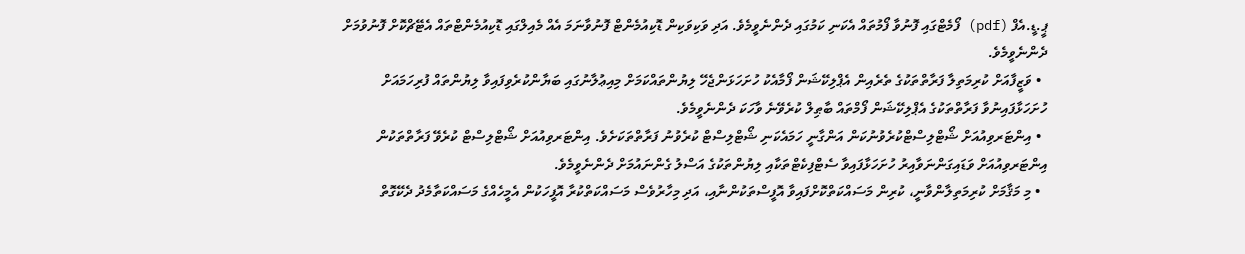ޕީ.ޑީ.އެފް (pdf) ފޯމެޓްގައި ފޮނުވާ ފޯމުތައް އެކަނި ކަމުގައި ދެންނެވީމެވެ. އަދި ވަކިވަކިން ޑޮކިއުމެންޓް ފޮނުވާނަމަ އެއް މެއިލްގައި ޑޮކިއުމެންޓްތައް އެޓޭޗްކޮށް ފޮނުވުމަށް ދެންނެވީމެވެ.
  • ވަޒީފާއަށް ކުރިމަތިލާ ފަރާތްތަކުގެ ތެރެއިން އެޕްލިކޭޝަން ފޯމާއެކު ހުށަހަޅަންޖެހޭ ލިޔުންތައްކަމަށް މިއިޢުލާނުގައި ބަޔާންކުރެވިފައިވާ ލިޔުންތައް ފުރިހަމައަށް ހުށަހަޅާފައިނުވާ ފަރާތްތަކުގެ އެޕްލިކޭޝަން ފޯމްތައް ބާޠިލް ކުރެވޭނެ ވާހަކަ ދެންނެވީމެވެ.
  • އިންޓަރވިއުއަށް ޝޯޓްލިސްޓްކުރެވުނުކަން އަންގާނީ ހަމައެކަނި ޝޯޓްލިސްޓް ކުރެވުނު ފަރާތްތަކަށެވެ. އިންޓަރވިއުއަށް ޝޯޓްލިސްޓް ކުރެވޭ ފަރާތްތަކުން އިންޓަރވިއުއަށް ވަޑައިގަންނަވާއިރު ހުށަހަޅާފައިވާ ސެޓްފިކެޓްތަކާއި ލިޔުންތަކުގެ އަސްލު ގެންނައުމަށް ދެންނެވީމެވެ.
  • މި މަޤާމަށް ކުރިމަތިލާންވާނީ، ކުރިން މަސައްކަތްކޮށްފައިވާ އޮފީސްތަކުންނާއި، އަދި މިހާރުވެސް މަސައްކަތްކުރާ އޮފީހަކުން އެމީހެއްގެ މަސައްކަތާމެދު ދެކޭގޮތް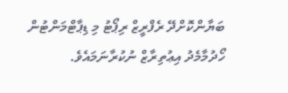ބަޔާންކޮށްދޭ ރެފްރީޒް ރިޕޯޓު މި ޑިޕާޓްމަންޓުން ހޯދުމާމެދު އިޢުތިރާޒް ނުކުރާނަމައެވެ.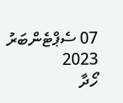07 ސެޕްޓެންބަރު 2023
ހޯދާ